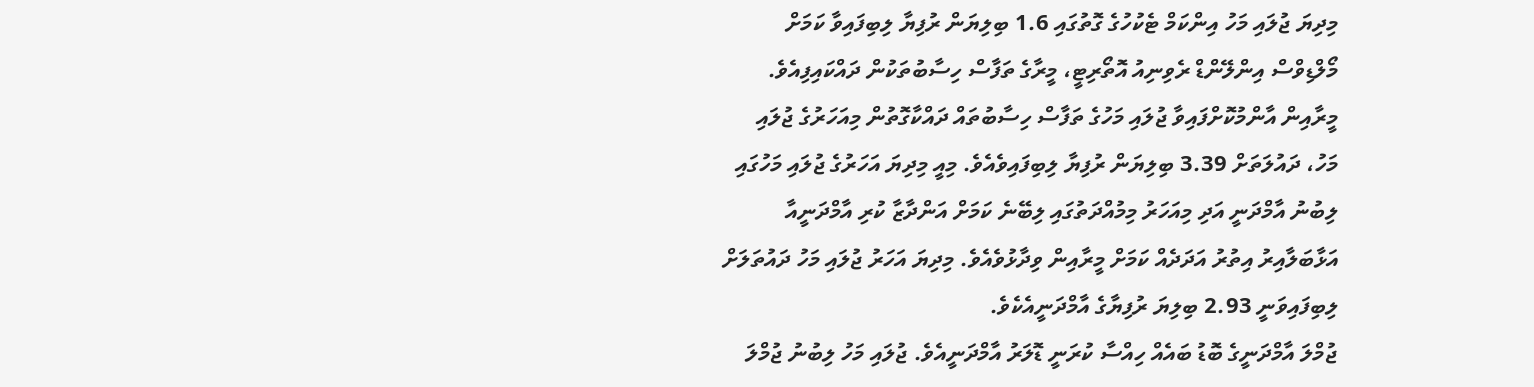މިދިޔަ ޖުލައި މަހު އިންކަމް ޓެކުހުގެ ގޮތުގައި 1.6 ބިލިޔަން ރުފިޔާ ލިބިފައިވާ ކަމަށް މޯލްޑިވްސް އިންލޭންޑް ރެވިނިއު އޮތޯރިޓީ، މީރާގެ ތަފާސް ހިސާބުތަކުން ދައްކައިފިއެވެ.
މީރާއިން އާންމުކޮށްފައިވާ ޖުލައި މަހުގެ ތަފާސް ހިސާބުތައް ދައްކާގޮތުން މިއަހަރުގެ ޖުލައި މަހު، ދައުލަތަށް 3.39 ބިލިޔަން ރުފިޔާ ލިބިފައިވެއެވެ. މިއީ މިދިޔަ އަހަރުގެ ޖުލައި މަހުގައި ލިބުނު އާމްދަނީ އަދި މިއަހަރު މިމުއްދަތުގައި ލިބޭނެ ކަމަށް އަންދާޒާ ކުރި އާމްދަނީއާ އަޅާބަލާއިރު އިތުރު އަދަދެއް ކަމަށް މީރާއިން ވިދާޅުވެއެވެ. މިދިޔަ އަހަރު ޖުލައި މަހު ދައުތަލަށް ލިބިފައިވަނީ 2.93 ބިލިޔަ ރުފިޔާގެ އާމްދަނީއެކެވެ.
ޖުމްލަ އާމްދަނީގެ ބޮޑު ބައެއް ހިއްސާ ކުރަނީ ޑޮލަރު އާމްދަނީއެވެ. ޖުލައި މަހު ލިބުނު ޖުމްލަ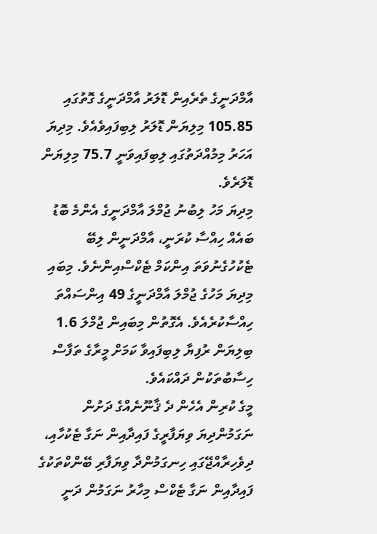އާމްދަނީގެ ތެރެއިން ޑޮލަރު އާމްދަނީގެ ގޮތުގައި 105.85 މިލިޔަން ޑޮލަރު ލިބިފައިވެއެވެ. މިދިޔަ އަހަރު މިމުއްދަތުގައި ލިބިފައިވަނީ 75.7 މިލިޔަން ޑޮލަރެވެ.
މިދިޔަ މަހު ލިބުނު ޖުމްލަ އާމްދަނީގެ އެންމެ ބޮޑު ބައެއް ހިއްސާ ކުރަނީ، އާމްދަނީން ލިބޭ ޓެކުހުގެނުވަތަ އިންކަމް ޓެކްސްއިންނެވެ. މިބައި މިދިޔަ މަހުގެ ޖުމްލަ އާމްދަނީގެ 49 އިންސައްތަ ހިއްސާކުރެއެވެ. އެގޮތުން މިބައިން ޖުމްލަ 1.6 ބިލިޔަން ރުފިޔާ ލިބިފައިވާ ކަމަށް މީރާގެ ތަފާސް ހިސާބުތަކުން ދައްކައެވެ.
މީގެ ކުރިން އެހެން ދެ ޤާނޫނެއްގެ ދަށުން ނަގަމުންދިޔަ ވިޔަފާރީގެ ފައިދާއިން ނަގާ ޓެކުހާއި، ދިވެހިރާއްޖޭގައި ހިނގަމުންދާ ވިޔަފާރި ބޭންކްތަކުގެ ފައިދާއިން ނަގާ ޓެކްސް މިހާރު ނަގަމުން ދަނީ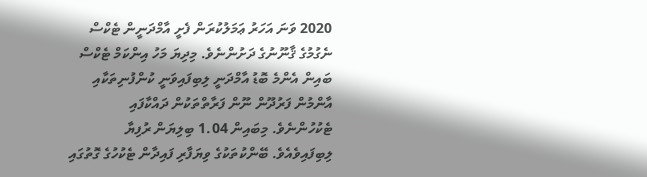2020 ވަނަ އަހަރު ޢަމަލުކުރަން ފެށީ އާމްދަނީން ޓެކްސް ނެގުމުގެ ޤާނޫނުގެ ދަށުންނެވެ. މިދިޔަ މަހު އިންކަމް ޓެކްސް ބައިން އެންމެ ބޮޑު އާމްދަނީ ލިބިފައިވަނީ ކުންފުނިތަކާއި އާންމުން ފަރުދޫން ނޫން ފަރާތްތަކުން ދައްކާފައި ޓެކުހުންނެވެ. މިބައިން 1.04 ބިލިޔަން ރުފިޔާ ލިބިފައިވެއެވެ. ބޭންކުތަކުގެ ވިޔަފާރި ފައިދާން ޓެކުހުގެ ގޮތުގައި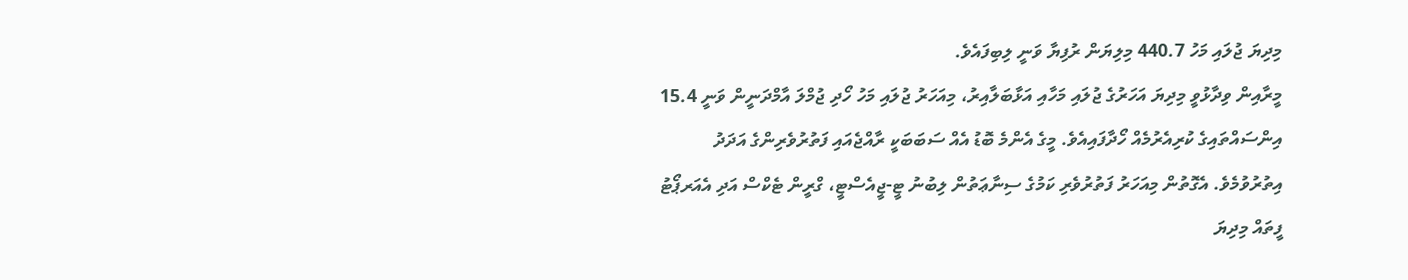މިދިޔަ ޖުލައި މަހު 440.7 މިލިޔަން ރުފިޔާ ވަނީ ލިބިފައެވެ.
މީރާއިން ވިދާޅުވީ މިދިޔަ އަހަރުގެ ޖުލައި މަހާއި އަޅާބަލާއިރު، މިއަހަރު ޖުލައި މަހު ހޯދި ޖުމްލަ އާމްދަނީން ވަނީ 15.4 އިންސައްތައިގެ ކުރިއެރުމެއް ހޯދާފައިއެވެ. މީގެ އެންމެ ބޮޑު އެއް ސަބަބަކީ ރާއްޖެއައި ފަތުރުވެރިންގެ އަދަދު އިތުރުވުމެވެ. އެގޮތުން މިއަހަރު ފަތުރުވެރި ކަމުގެ ސިނާޢަތުން ލިބުނު ޓީ-ޖީއެސްޓީ، ގްރީން ޓެކްސް އަދި އެއަރޕޯޓު ފީތައް މިދިޔަ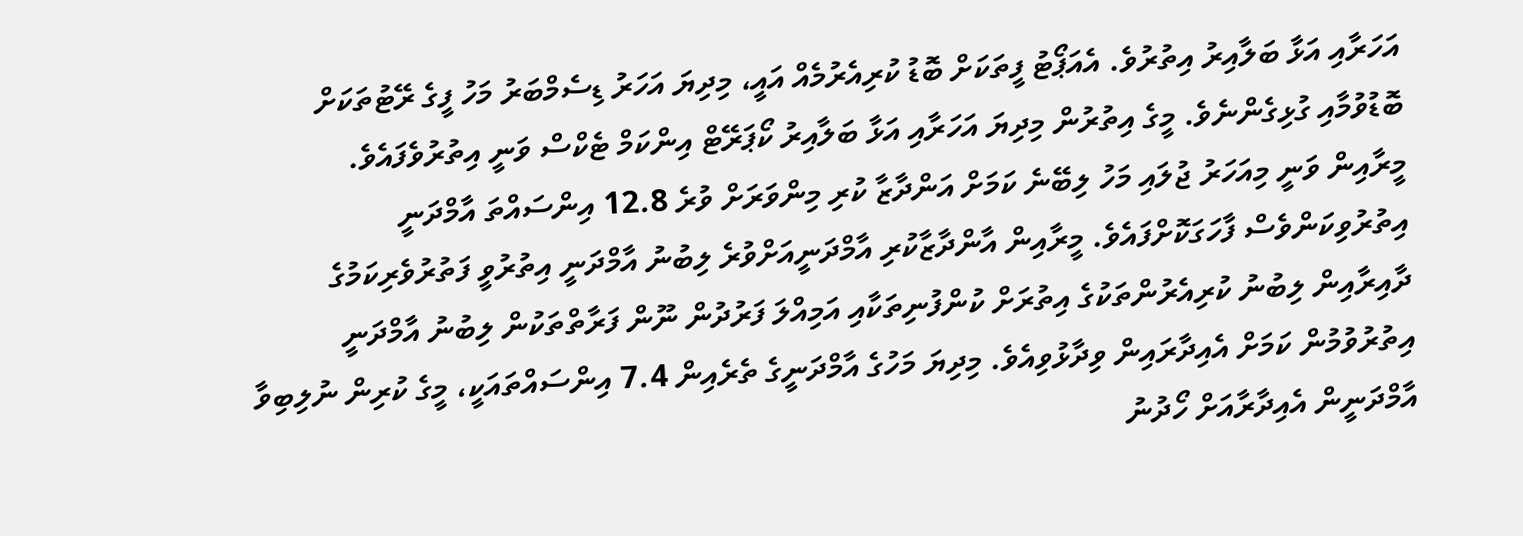އަހަރާއި އަޅާ ބަލާއިރު އިތުރުވެ. އެއަޕޯޓު ފީތަކަށް ބޮޑު ކުރިއެރުމެއް އައީ، މިދިޔަ އަހަރު ޑިސެމްބަރު މަހު ފީގެ ރޭޓުތަކަށް ބޮޑުވުމާއި ގުޅިގެންނެވެ. މީގެ އިތުރުން މިދިޔަ އަހަރާއި އަޅާ ބަލާއިރު ކޯޕަރޭޓް އިންކަމް ޓެކްސް ވަނީ އިތުރުވެފައެވެ.
މީރާއިން ވަނީ މިއަހަރު ޖުލައި މަހު ލިބޭނެ ކަމަށް އަންދާޒާ ކުރި މިންވަރަށް ވުރެ 12.8 އިންސައްތަ އާމްދަނީ އިތުރުވިކަންވެސް ފާހަގަކޮށްފައެވެ. މީރާއިން އާންދާޒާކުރި އާމްދަނީއަށްވުރެ ލިބުނު އާމްދަނީ އިތުރުވީ ފަތުރުވެރިކަމުގެ ދާއިރާއިން ލިބުނު ކުރިއެރުންތަކުގެ އިތުރަށް ކުންފުނިތަކާއި އަމިއްލަ ފަރުދުން ނޫން ފަރާތްތަކުން ލިބުނު އާމްދަނީ އިތުރުވުމުން ކަމަށް އެއިދާރައިން ވިދާޅުވިއެވެ. މިދިޔަ މަހުގެ އާމްދަނީގެ ތެރެއިން 7.4 އިންސައްތައަކީ، މީގެ ކުރިން ނުލިބިވާ އާމްދަނީން އެއިދާރާއަށް ހޯދުނު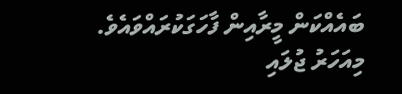ބައެއްކަން މީރާއިން ފާހަގަކުރައްވައެވެ.
މިއަހަރު ޖުލައި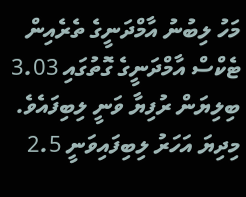މަހު ލިބުނު އާމްދަނީގެ ތެރެއިން ޓެކްސް އާމްދަނީގެ ގޮތުގައި 3.03 ބިލިޔަން ރުފިޔާ ވަނީ ލިބިފައެވެ. މިދިޔަ އަހަރު ލިބިފައިވަނީ 2.5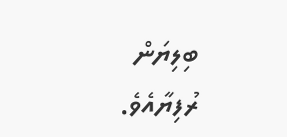ބިލިޔަން ރުފިޔާއެވެ.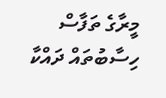މީރާގެ ތަފާސް ހިސާބުތައް ދައްކާ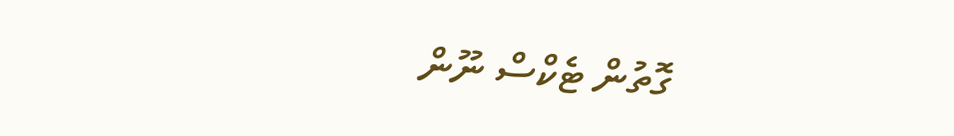ގޮތުން ޓެކްސް ނޫން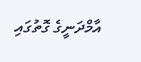އާމްދަނީގެ ގޮތުގައި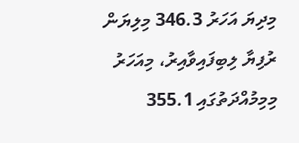މިދިޔަ އަހަރު 346.3 މިލިޔަން ރުފިޔާ ލިބިފައިވާއިރު، މިއަހަރު މިމިމުއްދަތުގައި 355.1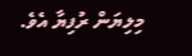މިލިޔަން ރުފިޔާ އެވެ.